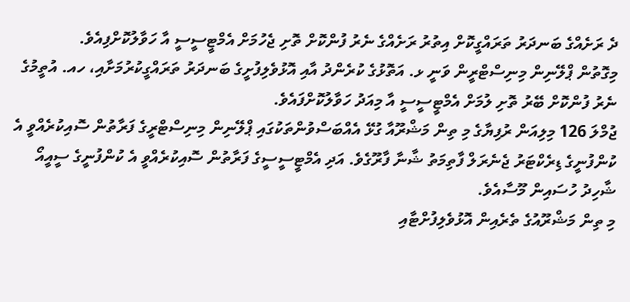ދެ ރަށެއްގެ ބަނދަރު ތަރައްގީކޮށް އިތުރު ރަށެއްގެ ނެރު ފުންކޮށް ތޮށި ޖެހުމަށް އެމްޓީސީސީ އާ ހަވާލުކޮށްފިއެވެ.
މިގޮތުން ޕްލޭނިން މިނިސްޓްރީން ވަނީ ޅ. އަތޮޅުގެ ކުރެންދު އާއި އޮޅުވެލިފުށީގެ ބަނދަރު ތަރައްގީކުރުމަށާއި، ހއ. އުތީމުގެ ނެރު ފުންކޮށް ބޭރު ތޮށި ލުމަށް އެމްޓީސީސީ އާ މިއަދު ހަވާލުކޮށްފައެވެ.
ޖުމްލަ 126 މިލިއަން ރުފިޔާގެ މި ތިން މަޝްރޫއާ ގުޅޭ އެއްބަސްވުންތަކުގައި ޕްލޭނިން މިނިސްޓްރީގެ ފަރާތުން ސޮއިކުރެއްވީ އެ ކުންފުނީގެ ޑިރެކްޓަރު ޖެނެރަލް ފާތިމަތު ޝާނާ ފާރޫގެވެ. އަދި އެމްޓީސީސީގެ ފަރާތުން ސޮއިކުރެއްވީ އެ ކުންފުނީގެ ސީއީއޯ ޝާހިދު ހުސައިން މޫސާއެވެ.
މި ތިން މަޝްރޫއުގެ ތެރެއިން އޮޅުވެލިފުށްޓާއި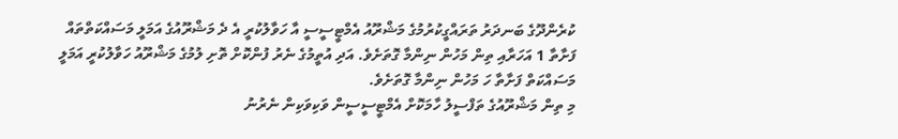ކުރެންދޫގެ ބަނދަރު ތަރައްގީކުރުމުގެ މަޝްރޫއު އެމްޓީސީސީ އާ ހަވާލުކުރީ އެ ދެ މަޝްރޫއުގެ އަމަލީ މަސައްކަތްތައް ފަށާތާ 1 އަހަރާއި ތިން މަހުން ނިންމާ ގޮތަށެވެ. އަދި އުތީމުގެ ނެރު ފުންކޮށް ތޮށި ލުމުގެ މަޝްރޫއު ހަވާލުކުރީ އަމަލީ މަސައްކަތް ފަށާތާ ހަ މަހުން ނިންމާ ގޮތަށެވެ.
މި ތިން މަޝްރޫއުގެ ތަފްސީލު ހާމަކޮށް އެމްޓީސީސީން ވަކިވަކިން ނެރުނު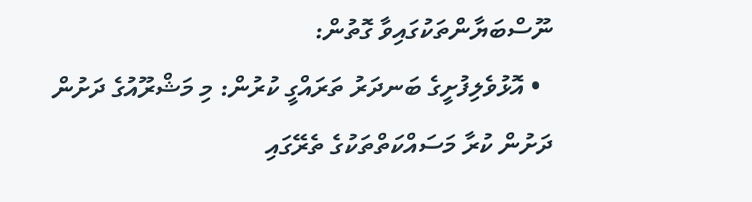ނޫސްބަޔާންތަކުގައިވާ ގޮތުން:
  • އޮޅުވެލިފުށީގެ ބަނދަރު ތަރައްގީ ކުރުން: މި މަޝްރޫއުގެ ދަށުން ދަށުން ކުރާ މަސައްކަތްތަކުގެ ތެރޭގައި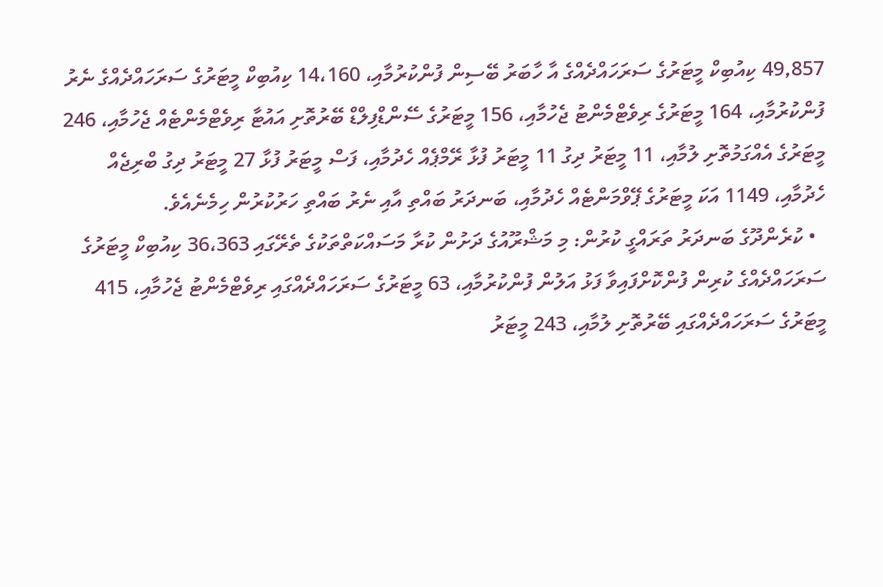49,857 ކިއުބިކް މީޓަރުގެ ސަރަހައްދެއްގެ އާ ހާބަރު ބޭސިން ފުންކުރުމާއި، 14،160 ކިއުބިކް މީޓަރުގެ ސަރަހައްދެއްގެ ނެރު ފުންކުރުމާއި، 164 މީޓަރުގެ ރިވެޓްމެންޓު ޖެހުމާއި، 156 މީޓަރުގެ ސޭންޑްފިލްޑް ބޭރުތޮށި އައުޓާ ރިވެޓްމެންޓެއް ޖެހުމާއި، 246 މީޓަރުގެ އެއްގަމުތޮށި ލުމާއި، 11 މީޓަރު ދިގު 11 މީޓަރު ފުޅާ ރޭމްޕެއް ހެދުމާއި، ފަސް މީޓަރު ފުޅާ 27 މީޓަރު ދިގު ބްރިޖެއް ހެދުމާއި، 1149 އަކަ މީޓަރުގެ ޕޭވްމަންޓެއް ހެދުމާއި، ބަނދަރު ބައްތި އާއި ނެރު ބައްތި ހަރުކުރުން ހިމެނެއެވެ.
  • ކުރެންދޫގެ ބަނދަރު ތަރައްގީ ކުރުން: މި މަޝްރޫއުގެ ދަށުން ކުރާ މަސައްކަތްތަކުގެ ތެރޭގައި 36،363 ކިއުބިކް މީޓަރުގެ ސަރަހައްދެއްގެ ކުރިން ފުންކޮށްފައިވާ ފަޅު އަލުން ފުންކުރުމާއި، 63 މީޓަރުގެ ސަރަހައްދެއްގައި ރިވެޓްމެންޓު ޖެހުމާއި، 415 މީޓަރުގެ ސަރަހައްދެއްގައި ބޭރުތޮށި ލުމާއި، 243 މީޓަރު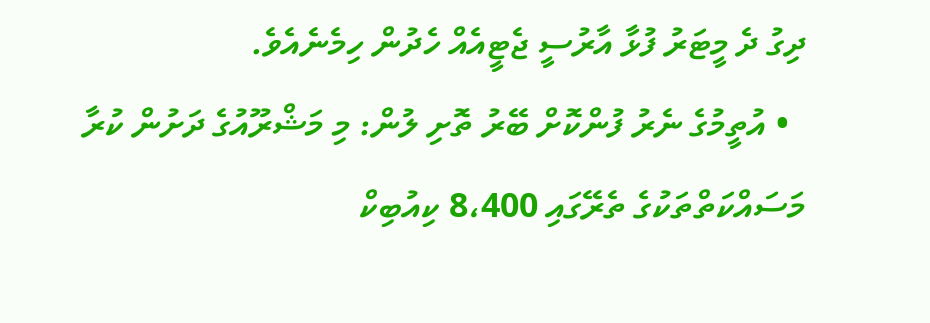ދިގު ދެ މީޓަރު ފުޅާ އާރުސީ ޖެޓީއެއް ހެދުން ހިމެނެއެވެ.
  • އުތީމުގެ ނެރު ފުންކޮށް ބޭރު ތޮށި ލުން: މި މަޝްރޫއުގެ ދަށުން ކުރާ މަސައްކަތްތަކުގެ ތެރޭގައި 8،400 ކިއުބިކް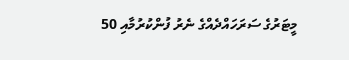މީޓަރުގެ ސަރަހައްދެއްގެ ނެރު ފުންކުރުމާއި 50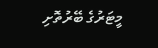މީޓަރުގެ ބޭރުތޮށި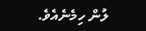ލުން ހިމެނެއެވެ.